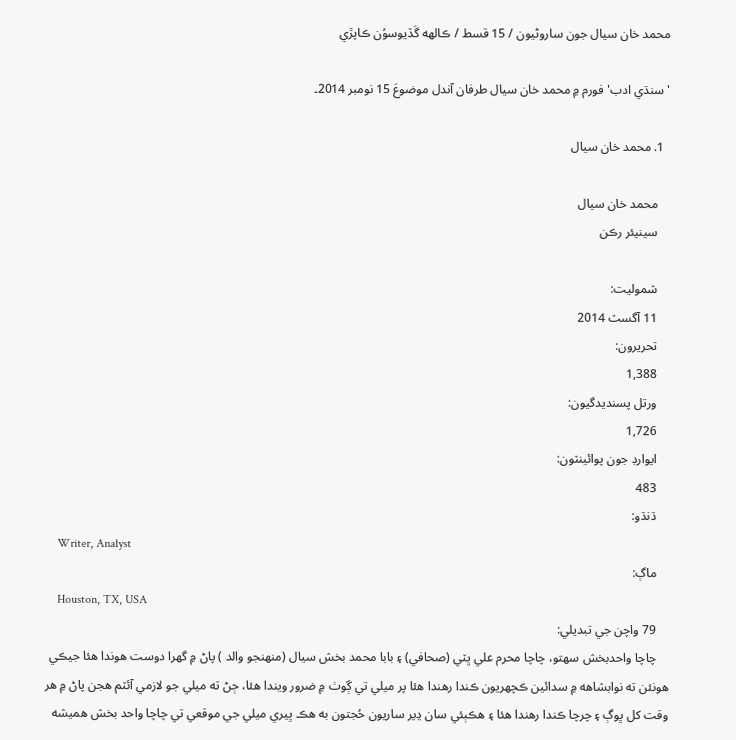محمد خان سيال جون ساروڻيون / 15 قسط / ڪالهه گَڏيوسوُن ڪاپڙي

'سنڌي ادب' فورم ۾ محمد خان سيال طرفان آندل موضوعَ 15 نومبر 2014۔

  1. محمد خان سيال

    محمد خان سيال
    سينيئر رڪن

    شموليت:
    11 آگسٽ 2014
    تحريرون:
    1,388
    ورتل پسنديدگيون:
    1,726
    ايوارڊ جون پوائينٽون:
    483
    ڌنڌو:
    Writer, Analyst
    ماڳ:
    Houston, TX, USA
    79 واچن جي تبديلي:
    چاچا واحدبخش سهتو، چاچا محرم علي ڀٽي (صحافي) ۽ بابا محمد بخش سيال (منهنجو والد ) پاڻ ۾ گهرا دوست هوندا هئا جيڪي هونئن ته نوابشاهه ۾ سدائين ڪچهريون ڪندا رهندا هئا پر ميلي تي ڳوٺ ۾ ضرور ويندا هئا، ڄڻ ته ميلي جو لازمي آئٽم هجن پاڻ ۾ هر وقت کل ڀوڳ ۽ چرچا ڪندا رهندا هئا ۽ هڪٻئي سان ڍير ساريون حُجتون به هڪ ڀيري ميلي جي موقعي تي چاچا واحد بخش هميشه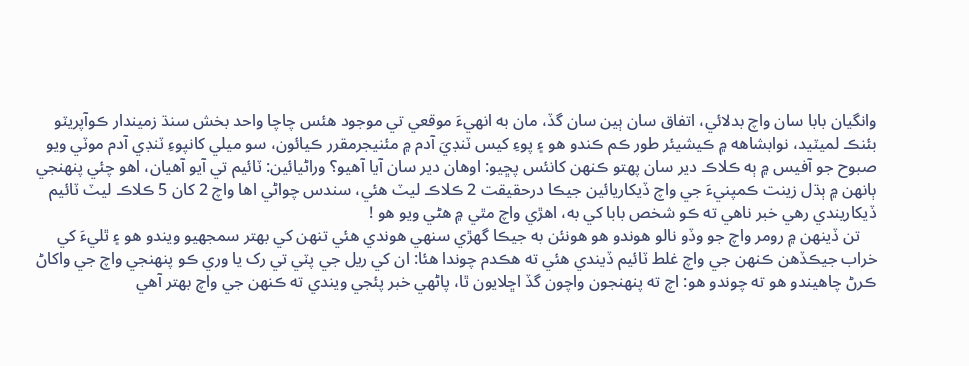وانگيان بابا سان واچ بدلائي، اتفاق سان ٻين سان گڏ، مان به انهيءَ موقعي تي موجود هئس چاچا واحد بخش سنڌ زميندار ڪوآپريٽو بئنڪ لميٽيد، نوابشاهه ۾ ڪيشيئر طور ڪم ڪندو هو ۽ پوءِ کيس ٽنڊيَ آدم ۾ مئنيجرمقرر ڪيائون، سو ميلي کانپوءِ ٽنڊي آدم موٽي ويو صبوح جو آفيس ۾ ٻه ڪلاڪ دير سان پهتو ڪنهن کانئس پڇيو: اوهان دير سان آيا آهيو؟ وراڻيائين: ٽائيم تي آيو آهيان، اهو چئي پنهنجي ٻانهن ۾ ٻڌل زينت ڪمپنيءَ جي واچ ڏيکاريائين جيڪا درحقيقت 2 ڪلاڪ ليٽ هئي، سندس چواڻي اها واچ 2 کان 5 ڪلاڪ ليٽ ٽائيم ڏيکاريندي رهي خبر ناهي ته ڪو شخص بابا کي به، اهڙي واچ مٿي ۾ هڻي ويو هو !
    تن ڏينهن ۾ رومر واچ جو وڏو نالو هوندو هو هونئن به جيڪا گهڙي سنهي هوندي هئي تنهن کي بهتر سمجھيو ويندو هو ۽ ٿليءَ کي خراب جيڪڏهن ڪنهن جي واچ غلط ٽائيم ڏيندي هئي ته هڪدم چوندا هئا: ان کي ريل جي پٽي تي رک يا وري ڪو پنهنجي واچ جي واکاڻ ڪرڻ چاهيندو هو ته چوندو هو: اچ ته پنهنجون واچون گڏ اڇلايون ٿا، پاڻهي خبر پئجي ويندي ته ڪنهن جي واچ بهتر آهي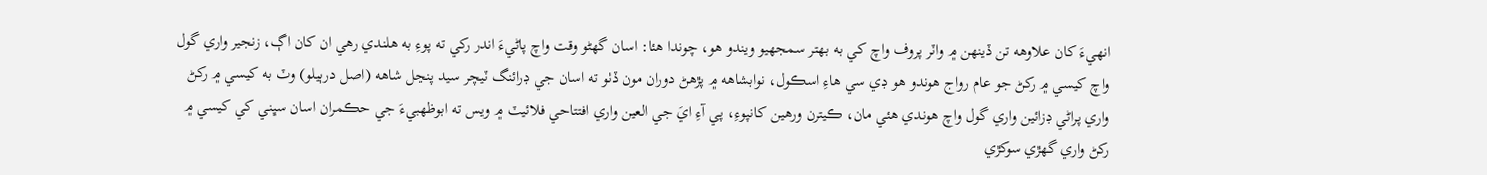انهيءَ کان علاوهه تن ڏينهن ۾ واٽر پروف واچ کي به بهتر سمجھيو ويندو هو، چوندا هئا: اسان گھڻو وقت واچ پاڻيءَ اندر رکي ته پوءِ به هلندي رهي ان کان اڳ، زنجير واري گول واچ کيسي ۾ رکڻ جو عام رواج هوندو هو ڊي سي هاءِ اسڪول، نوابشاهه ۾ پڙهڻ دوران مون ڏٺو ته اسان جي ڊرائنگ ٽيچر سيد پنڃل شاهه (اصل درٻيلو) وٽ به کيسي ۾ رکڻ واري پراڻي ڊزائين واري گول واچ هوندي هئي مان، ڪيترن ورهين کانپوءِ، پي آءِ ايَ جي العين واري افتتاحي فلائيٽ ۾ ويس ته ابوظهبيءَ جي حڪمران اسان سڀني کي کيسي ۾ رکڻ واري گھڙي سوکڙي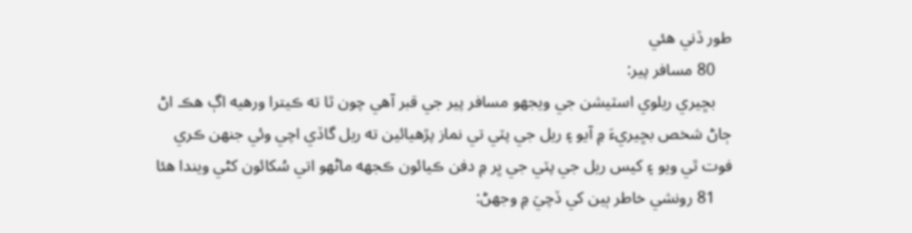طور ڏني هئي
    80 مسافر پير:
    بڇيري ريلوي اسٽيشن جي ويجھو مسافر پير جي قبر آهي چون ٿا ته ڪيترا ورهيه اڳ هڪ اڻ ڄاڻ شخص بڇيريءَ ۾ آيو ۽ ريل جي پٽي تي نماز پڙهيائين ته ريل گاڏي اچي وئي جنهن ڪري فوت ٿي ويو ۽ کيس ريل جي پٽي جي ڀر ۾ دفن ڪيائون ڪجھه ماڻهو اتي سُکائون کڻي ويندا هئا
    81 رونشي خاطر ٻين کي ڏچيَ ۾ وجھڻ: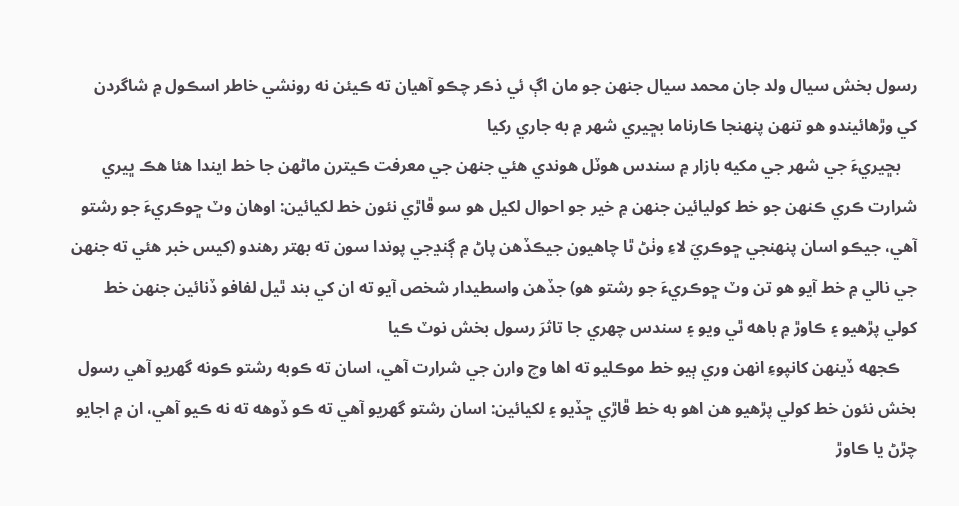رسول بخش سيال ولد جان محمد سيال جنهن جو مان اڳ ئي ذڪر چڪو آهيان ته ڪيئن نه رونشي خاطر اسڪول ۾ شاگردن کي وڙهائيندو هو تنهن پنهنجا ڪارناما بڇيري شهر ۾ به جاري رکيا
    بڇيريءَ جي شهر جي مکيه بازار ۾ سندس هوٽل هوندي هئي جنهن جي معرفت ڪيترن ماڻهن جا خط ايندا هئا هڪ ڀيري شرارت ڪري ڪنهن جو خط کوليائين جنهن ۾ خير جو احوال لکيل هو سو ڦاڙي نئون خط لکيائين: اوهان وٽ ڇوڪريءَ جو رشتو آهي، جيڪو اسان پنهنجي ڇوڪريَ لاءِ وٺڻ ٿا چاهيون جيڪڏهن پاڻ ۾ ڳنڍجي پوندا سون ته بهتر رهندو (کيس خبر هئي ته جنهن جي نالي ۾ خط آيو هو تن وٽ ڇوڪريءَ جو رشتو هو) جڏهن واسطيدار شخص آيو ته ان کي بند ٿيل لفافو ڏنائين جنهن خط کولي پڙهيو ۽ ڪاوڙ ۾ باهه ٿي ويو ۽ سندس چهري جا تاثرَ رسول بخش نوٽ ڪيا
    ڪجھه ڏينهن کانپوءِ انهن وري ٻيو خط موڪليو ته اها وچ وارن جي شرارت آهي، اسان ته ڪوبه رشتو ڪونه گهريو آهي رسول بخش نئون خط کولي پڙهيو هن اهو به خط ڦاڙي ڇڏيو ۽ لکيائين: اسان رشتو گھريو آهي ته ڪو ڏوهه ته نه ڪيو آهي، ان ۾ اجايو چڙڻ يا ڪاوڙ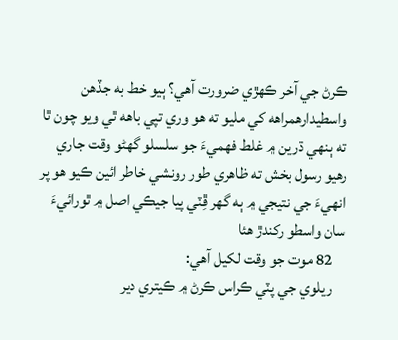ڪرڻ جي آخر ڪهڙي ضرورت آهي؟ ٻيو خط به جڏهن واسطيدارهمراهه کي مليو ته هو وري تپي باهه ٿي ويو چون ٿا ته ٻنهي ڌرين ۾ غلط فهميءَ جو سلسلو گھڻو وقت جاري رهيو رسول بخش ته ظاهري طور رونشي خاطر ائين ڪيو هو پر انهيءَ جي نتيجي ۾ ٻه گھر ڦِٽي پيا جيڪي اصل ۾ ٿورائيءَ سان واسطو رکندڙ هئا
    82 موت جو وقت لکيل آهي:
    ريلوي جي پٽي ڪراس ڪرڻ ۾ ڪيتري دير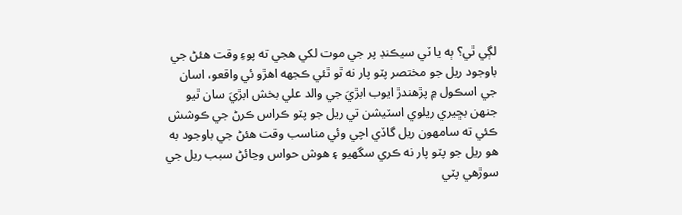لڳي ٿي؟ ٻه يا ٽي سيڪنڊ پر جي موت لکي هجي ته پوءِ وقت هئڻ جي باوجود ريل جو مختصر پٽو پار نه ٿو ٿئي ڪجھه اهڙو ئي واقعو، اسان جي اسڪول ۾ پڙهندڙ ايوب ابڙيَ جي والد علي بخش ابڙيَ سان ٿيو جنهن بڇيري ريلوي اسٽيشن تي ريل جو پٽو ڪراس ڪرڻ جي ڪوشش ڪئي ته سامهون ريل گاڏي اچي وئي مناسب وقت هئڻ جي باوجود به هو ريل جو پٽو پار نه ڪري سگھيو ۽ هوش حواس وڃائڻ سبب ريل جي سوڙهي پٽي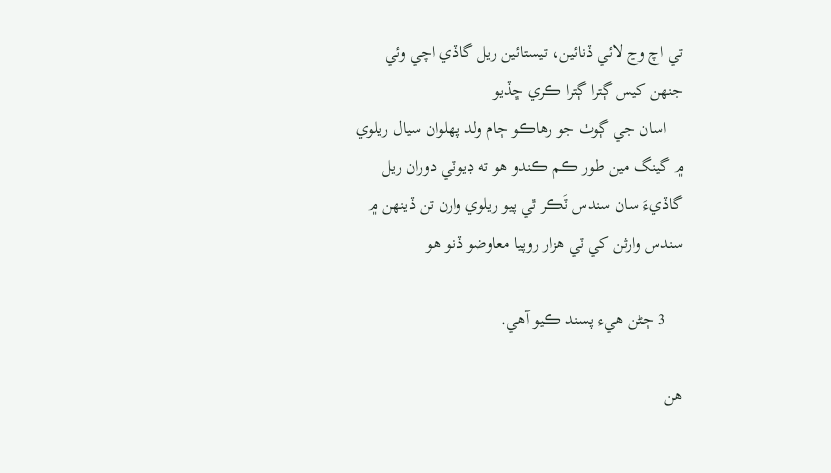تي اچ وڃ لائي ڏنائين، تيستائين ريل گاڏي اچي وئي جنهن کيس ڳترا ڳترا ڪري ڇڏيو
    اسان جي ڳوٺ جو رهاڪو ڄام ولد پهلوان سيال ريلوي ۾ گينگ مين طور ڪم ڪندو هو ته ڊيوٽي دوران ريل گاڏيءَ سان سندس ٽَڪر ٿي پيو ريلوي وارن تن ڏينهن ۾ سندس وارثن کي ٽي هزار روپيا معاوضو ڏنو هو

    3 ڄڻن هيء پسند ڪيو آهي.

هن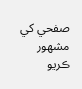صفحي کي مشهور ڪريو